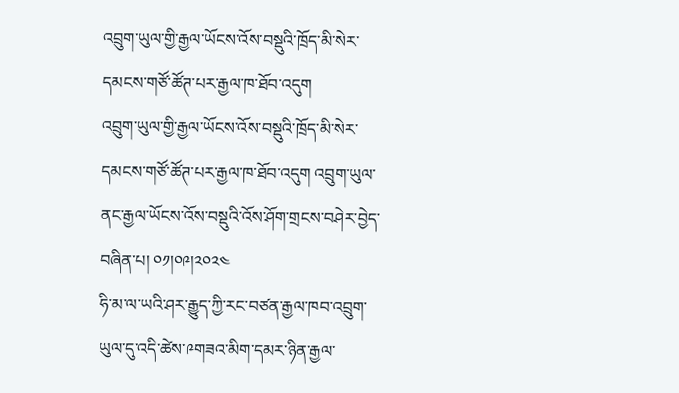འབྲུག་ཡུལ་གྱི་རྒྱལ་ཡོངས་འོས་བསྡུའི་ཁྲོད་མི་སེར་དམངས་གཙོ་ཚོཊ་པར་རྒྱལ་ཁ་ཐོབ་འདུག
འབྲུག་ཡུལ་གྱི་རྒྱལ་ཡོངས་འོས་བསྡུའི་ཁྲོད་མི་སེར་དམངས་གཙོ་ཚོཊ་པར་རྒྱལ་ཁ་ཐོབ་འདུག འབྲུག་ཡུལ་ནང་རྒྱལ་ཡོངས་འོས་བསྡུའི་འོས་ཤོག་གྲངས་བཤེར་བྱེད་བཞིན་པ། ༠༡།༠༩།༢༠༢༤
ཧི་མ་ལ་ཡའི་ཤར་རྒྱུད་ཀྱི་རང་བཙན་རྒྱལ་ཁབ་འབྲུག་ཡུལ་དུ་འདི་ཚེས་༩གཟའ་མིག་དམར་ཉིན་རྒྱལ་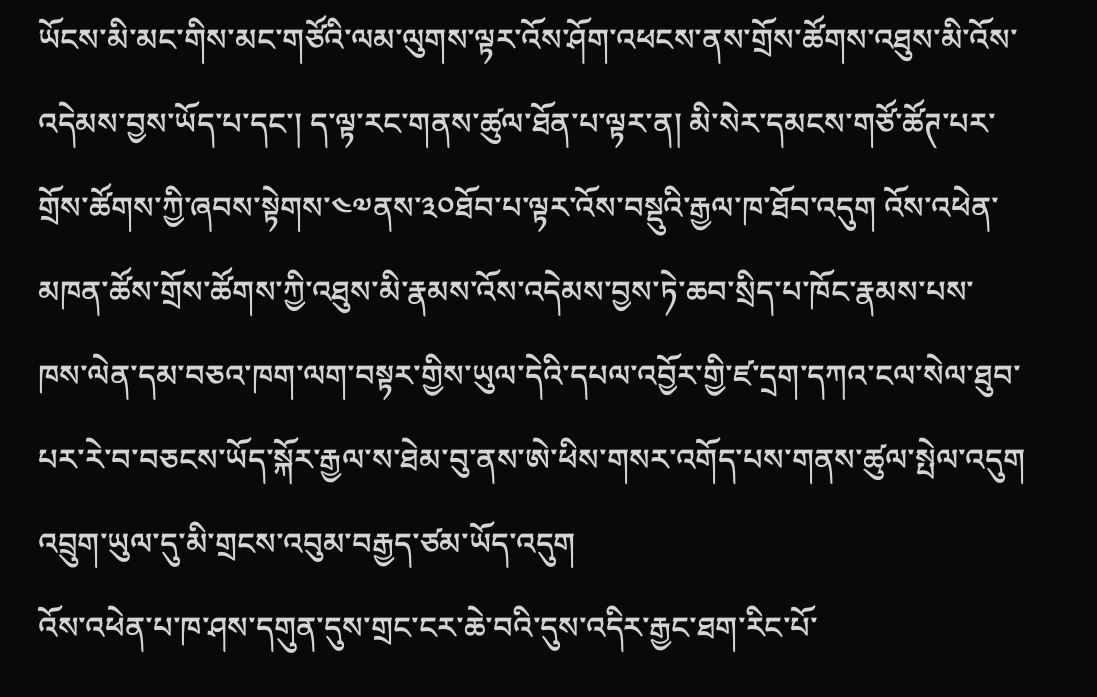ཡོངས་མི་མང་གིས་མང་གཙོའི་ལམ་ལུགས་ལྟར་འོས་ཤོག་འཕངས་ནས་གྲོས་ཚོགས་འཐུས་མི་འོས་འདེམས་བྱས་ཡོད་པ་དང་། ད་ལྟ་རང་གནས་ཚུལ་ཐོན་པ་ལྟར་ན། མི་སེར་དམངས་གཙོ་ཚོཊ་པར་གྲོས་ཚོགས་ཀྱི་ཞབས་སྟེགས་༤༧ནས་༣༠ཐོབ་པ་ལྟར་འོས་བསྡུའི་རྒྱལ་ཁ་ཐོབ་འདུག འོས་འཕེན་མཁན་ཚོས་གྲོས་ཚོགས་ཀྱི་འཐུས་མི་རྣམས་འོས་འདེམས་བྱས་ཏེ་ཆབ་སྲིད་པ་ཁོང་རྣམས་པས་ཁས་ལེན་དམ་བཅའ་ཁག་ལག་བསྟར་གྱིས་ཡུལ་དེའི་དཔལ་འབྱོར་གྱི་ཛ་དྲག་དཀའ་ངལ་སེལ་ཐུབ་པར་རེ་བ་བཅངས་ཡོད་སྐོར་རྒྱལ་ས་ཐེམ་བུ་ནས་ཨེ་ཕིས་གསར་འགོད་པས་གནས་ཚུལ་སྤེལ་འདུག འབྲུག་ཡུལ་དུ་མི་གྲངས་འབུམ་བརྒྱད་ཙམ་ཡོད་འདུག
འོས་འཕེན་པ་ཁ་ཤས་དགུན་དུས་གྲང་ངར་ཆེ་བའི་དུས་འདིར་རྒྱང་ཐག་རིང་པོ་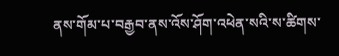ནས་གོམ་པ་བརྒྱབ་ནས་འོས་ཤོག་འཕེན་སའི་ས་ཚིགས་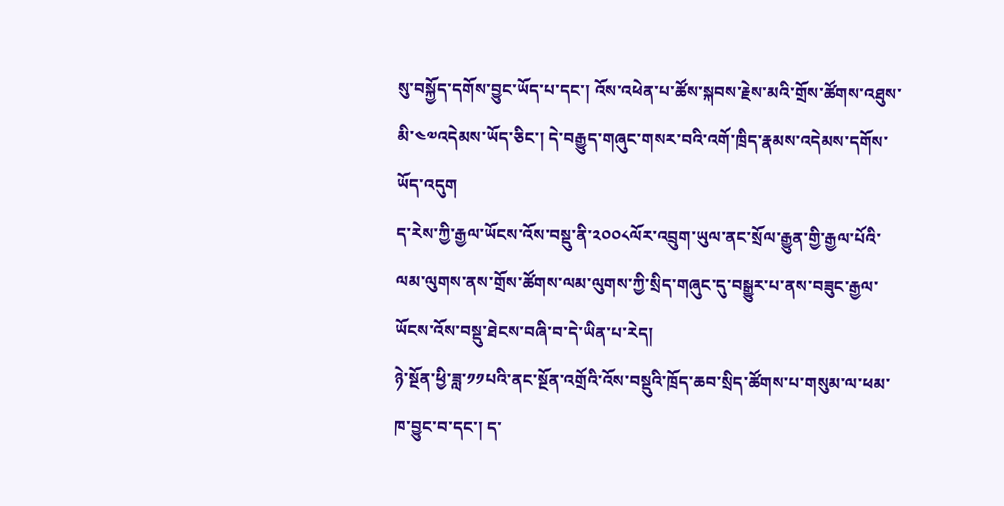སུ་བསྐྱོད་དགོས་བྱུང་ཡོད་པ་དང་། འོས་འཕེན་པ་ཚོས་སྐབས་རྗེས་མའི་གྲོས་ཚོགས་འཐུས་མི་༤༧འདེམས་ཡོད་ཅིང་། དེ་བརྒྱུད་གཞུང་གསར་བའི་འགོ་ཁྲིད་རྣམས་འདེམས་དགོས་ཡོད་འདུག
ད་རེས་ཀྱི་རྒྱལ་ཡོངས་འོས་བསྡུ་ནི་༢༠༠༨ལོར་འབྲུག་ཡུལ་ནང་སྲོལ་རྒྱུན་གྱི་རྒྱལ་པོའི་ལམ་ལུགས་ནས་གྲོས་ཚོགས་ལམ་ལུགས་ཀྱི་སྲིད་གཞུང་དུ་བསྒྱུར་པ་ནས་བཟུང་རྒྱལ་ཡོངས་འོས་བསྡུ་ཐེངས་བཞི་བ་དེ་ཡིན་པ་རེད།
ཉེ་སྔོན་ཕྱི་ཟླ་༡༡པའི་ནང་སྔོན་འགྲོའི་འོས་བསྡུའི་ཁྲོད་ཆབ་སྲིད་ཚོགས་པ་གསུམ་ལ་ཕམ་ཁ་བྱུང་བ་དང་། ད་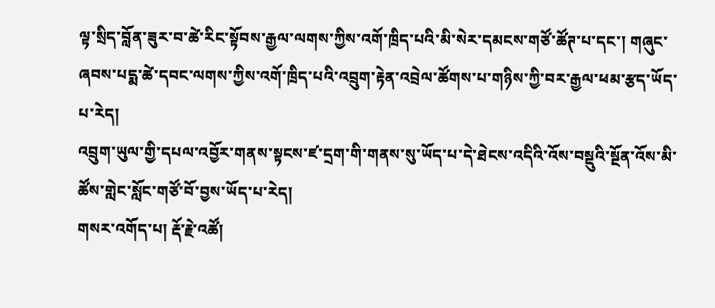ལྟ་སྲིད་བློན་ཟུར་བ་ཚེ་རིང་སྟོབས་རྒྱལ་ལགས་ཀྱིས་འགོ་ཁྲིད་པའི་མི་སེར་དམངས་གཙོ་ཚོཊ་པ་དང་། གཞུང་ཞབས་པདྨ་ཚེ་དབང་ལགས་ཀྱིས་འགོ་ཁྲིད་པའི་འབྲུག་རྟེན་འབྲེལ་ཚོགས་པ་གཉིས་ཀྱི་བར་རྒྱལ་ཕམ་རྩད་ཡོད་པ་རེད།
འབྲུག་ཡུལ་གྱི་དཔལ་འབྱོར་གནས་སྟངས་ཛ་དྲག་གི་གནས་སུ་ཡོད་པ་དེ་ཐེངས་འདིའི་འོས་བསྡུའི་སྔོན་འོས་མི་ཚོས་གླེང་སློང་གཙོ་བོ་བྱས་ཡོད་པ་རེད།
གསར་འགོད་པ། རྡོ་རྗེ་འཚོ།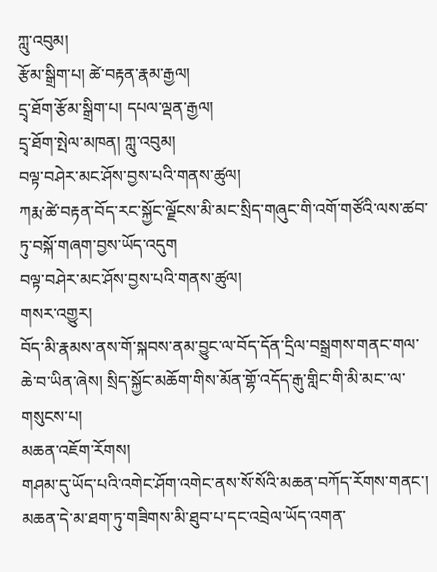ཀླུ་འབུམ།
རྩོམ་སྒྲིག་པ། ཚེ་བརྟན་རྣམ་རྒྱལ།
དྲྭ་ཐོག་རྩོམ་སྒྲིག་པ། དཔལ་ལྡན་རྒྱལ།
དྲྭ་ཐོག་སྤེལ་མཁན། ཀླུ་འབུམ།
བལྟ་བཤེར་མང་ཤོས་བྱས་པའི་གནས་ཚུལ།
ཀརྨ་ཚེ་བརྟན་བོད་རང་སྐྱོང་ལྗོངས་མི་མང་སྲིད་གཞུང་གི་འགོ་གཙོའི་ལས་ཚབ་ཏུ་བསྐོ་གཞག་བྱས་ཡོད་འདུག
བལྟ་བཤེར་མང་ཤོས་བྱས་པའི་གནས་ཚུལ།
གསར་འགྱུར།
བོད་མི་རྣམས་ནས་གོ་སྐབས་ནམ་བྱུང་ལ་བོད་དོན་དྲིལ་བསྒྲགས་གནང་གལ་ཆེ་བ་ཡིན་ཞེས། སྲིད་སྐྱོང་མཆོག་གིས་མོན་གྷོ་འདོད་རྒུ་གླིང་གི་མི་མང་་ལ་གསུངས་པ།
མཆན་འཇོག་རོགས།
གཤམ་དུ་ཡོད་པའི་འགེང་ཤོག་འགེང་ནས་སོ་སོའི་མཆན་བཀོད་རོགས་གནང་། མཆན་དེ་མ་ཐག་ཏུ་གཟིགས་མི་ཐུབ་པ་དང་འབྲེལ་ཡོད་འགན་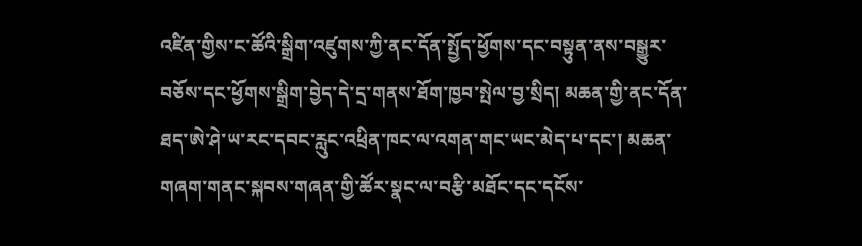འཛིན་གྱིས་ང་ཚོའི་སྒྲིག་འཛུགས་ཀྱི་ནང་དོན་སྤྱོད་ཕྱོགས་དང་བསྟུན་ནས་བསྒྱུར་བཅོས་དང་ཕྱོགས་སྒྲིག་བྱེད་དེ་དྲ་གནས་ཐོག་ཁྱབ་སྤེལ་བྱ་སྲིད། མཆན་གྱི་ནང་དོན་ཐད་ཨེ་ཤེ་ཡ་རང་དབང་རླུང་འཕྲིན་ཁང་ལ་འགན་གང་ཡང་མེད་པ་དང་། མཆན་གཞག་གནང་སྐབས་གཞན་གྱི་ཚོར་སྣང་ལ་བརྩི་མཐོང་དང་དངོས་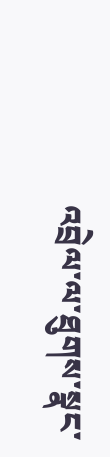འབྲེལ་ལ་ཐུགས་སྣང་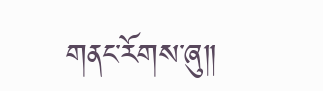གནང་རོགས་ཞུ༎